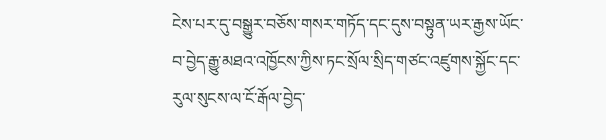ངེས་པར་དུ་བསྒྱུར་བཅོས་གསར་གཏོད་དང་དུས་བསྟུན་ཡར་རྒྱས་ཡོང་བ་བྱེད་རྒྱུ་མཐའ་འཁྱོངས་ཀྱིས་ཏང་སྲོལ་སྲིད་གཙང་འཛུགས་སྐྱོང་དང་རུལ་སུངས་ལ་ངོ་རྒོལ་བྱེད་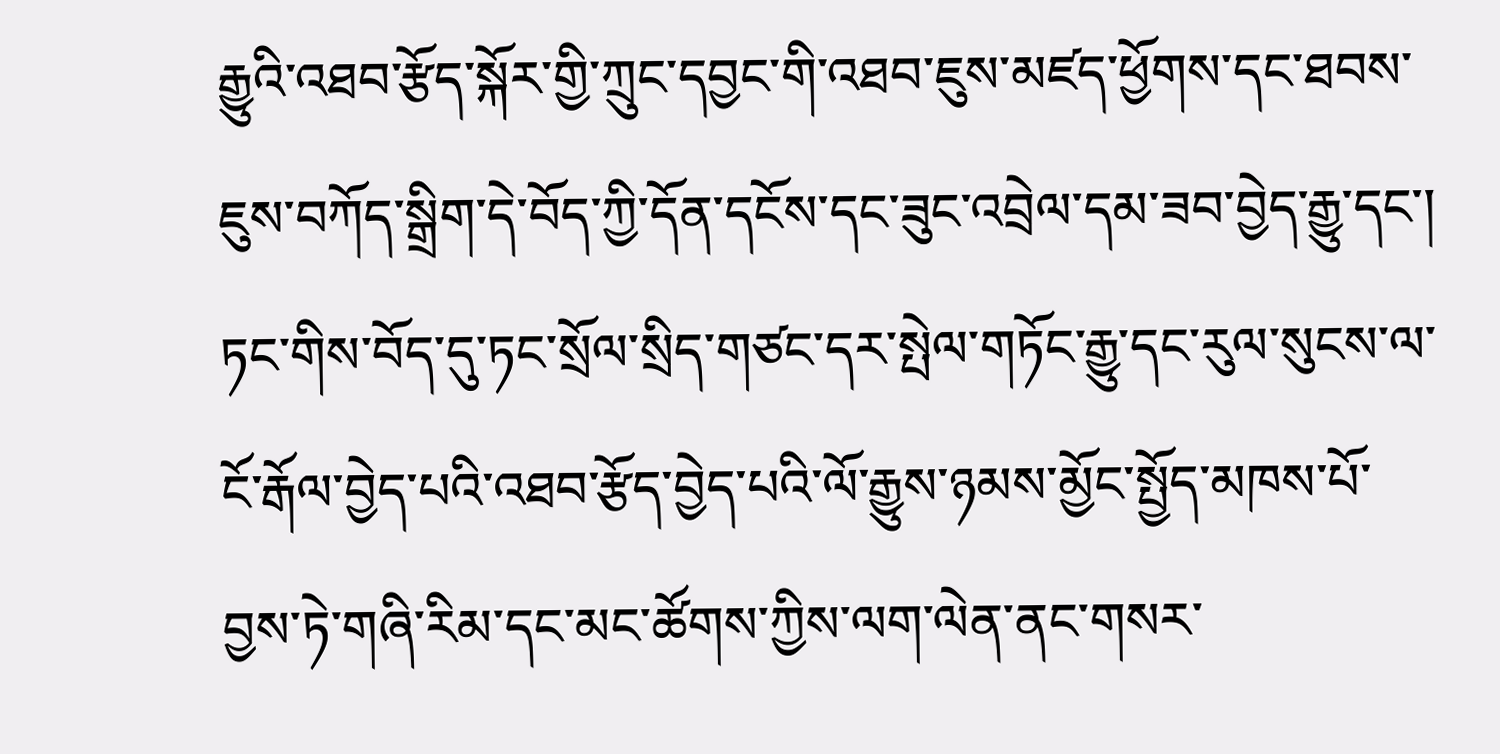རྒྱུའི་འཐབ་རྩོད་སྐོར་གྱི་ཀྲུང་དབྱང་གི་འཐབ་ཇུས་མཛད་ཕྱོགས་དང་ཐབས་ཇུས་བཀོད་སྒྲིག་དེ་བོད་ཀྱི་དོན་དངོས་དང་ཟུང་འབྲེལ་དམ་ཟབ་བྱེད་རྒྱུ་དང་། ཏང་གིས་བོད་དུ་ཏང་སྲོལ་སྲིད་གཙང་དར་སྤེལ་གཏོང་རྒྱུ་དང་རུལ་སུངས་ལ་ངོ་རྒོལ་བྱེད་པའི་འཐབ་རྩོད་བྱེད་པའི་ལོ་རྒྱུས་ཉམས་མྱོང་སྤྱོད་མཁས་པོ་བྱས་ཏེ་གཞི་རིམ་དང་མང་ཚོགས་ཀྱིས་ལག་ལེན་ནང་གསར་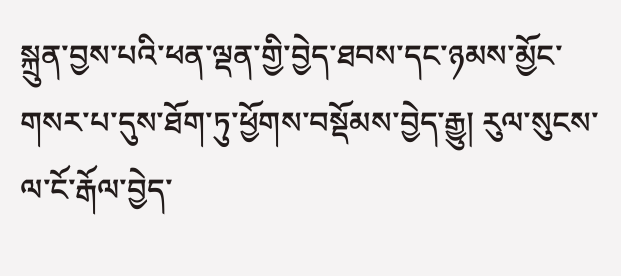སྐྲུན་བྱས་པའི་ཕན་ལྡན་གྱི་བྱེད་ཐབས་དང་ཉམས་མྱོང་གསར་པ་དུས་ཐོག་ཏུ་ཕྱོགས་བསྡོམས་བྱེད་རྒྱུ། རུལ་སུངས་ལ་ངོ་རྒོལ་བྱེད་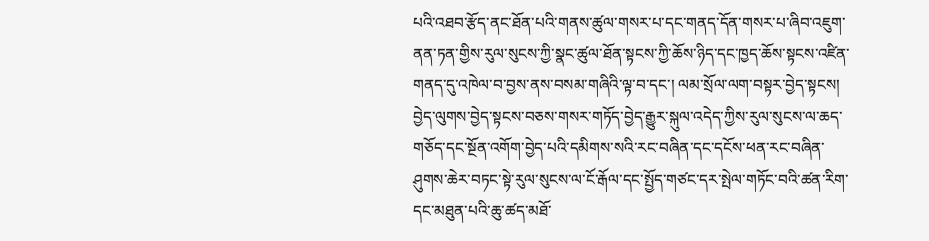པའི་འཐབ་རྩོད་ནང་ཐོན་པའི་གནས་ཚུལ་གསར་པ་དང་གནད་དོན་གསར་པ་ཞིབ་འཇུག་ནན་ཏན་གྱིས་རུལ་སུངས་ཀྱི་སྣང་ཚུལ་ཐོན་སྟངས་ཀྱི་ཆོས་ཉིད་དང་ཁྱད་ཆོས་སྟངས་འཛིན་གནད་དུ་འཁེལ་བ་བྱས་ནས་བསམ་གཞིའི་ལྟ་བ་དང་། ལམ་སྲོལ་ལག་བསྟར་བྱེད་སྟངས། བྱེད་ལུགས་བྱེད་སྟངས་བཅས་གསར་གཏོད་བྱེད་རྒྱུར་སྐུལ་འདེད་ཀྱིས་རུལ་སུངས་ལ་ཆད་གཅོད་དང་སྔོན་འགོག་བྱེད་པའི་དམིགས་སའི་རང་བཞིན་དང་དངོས་ཕན་རང་བཞིན་ཤུགས་ཆེར་བཏང་སྟེ་རུལ་སུངས་ལ་ངོ་རྒོལ་དང་སྤྱོད་གཙང་དར་སྤེལ་གཏོང་བའི་ཚན་རིག་དང་མཐུན་པའི་ཆུ་ཚད་མཐོ་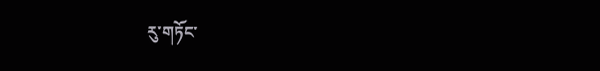རུ་གཏོང་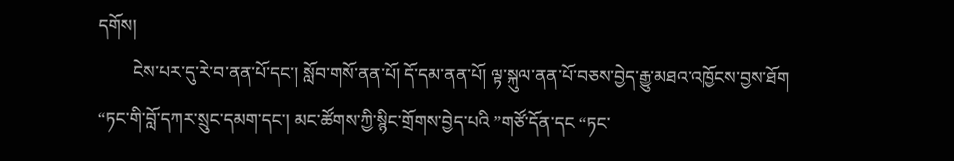དགོས།
        ངེས་པར་དུ་རེ་བ་ནན་པོ་དང་། སློབ་གསོ་ནན་པོ། དོ་དམ་ནན་པོ། ལྟ་སྐུལ་ནན་པོ་བཅས་བྱེད་རྒྱུ་མཐའ་འཁྱོངས་བྱས་ཐོག “ཏང་གི་བློ་དཀར་སྲུང་དམག་དང་། མང་ཚོགས་ཀྱི་སྙིང་གྲོགས་བྱེད་པའི ”གཙོ་དོན་དང “ཏང་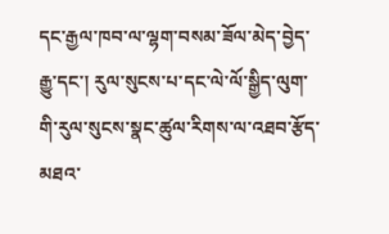དང་རྒྱལ་ཁབ་ལ་ལྷག་བསམ་ཟོལ་མེད་བྱེད་རྒྱུ་དང་། རུལ་སུངས་པ་དང་ལེ་ལོ་སྒྱིད་ལུག་གི་རུལ་སུངས་སྣང་ཚུལ་རིགས་ལ་འཐབ་རྩོད་མཐའ་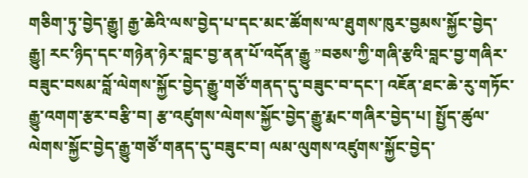གཅིག་ཏུ་བྱེད་རྒྱུ། རྒྱ་ཆེའི་ལས་བྱེད་པ་དང་མང་ཚོགས་ལ་ཐུགས་ཁུར་བྱམས་སྐྱོང་བྱེད་རྒྱུ། རང་ཉིད་དང་གཉེན་ཉེར་བླང་བྱ་ནན་པོ་འདོན་རྒྱུ ”བཅས་ཀྱི་གཞི་རྩའི་བླང་བྱ་གཞིར་བཟུང་བསམ་བློ་ལེགས་སྐྱོང་བྱེད་རྒྱུ་གཙོ་གནད་དུ་བཟུང་བ་དང་། འཇོན་ཐང་ཆེ་རུ་གཏོང་རྒྱུ་འགག་རྩར་བརྩི་བ། རྩ་འཛུགས་ལེགས་སྐྱོང་བྱེད་རྒྱུ་རྨང་གཞིར་བྱེད་པ། སྤྱོད་ཚུལ་ལེགས་སྐྱོང་བྱེད་རྒྱུ་གཙོ་གནད་དུ་བཟུང་བ། ལམ་ལུགས་འཛུགས་སྐྱོང་བྱེད་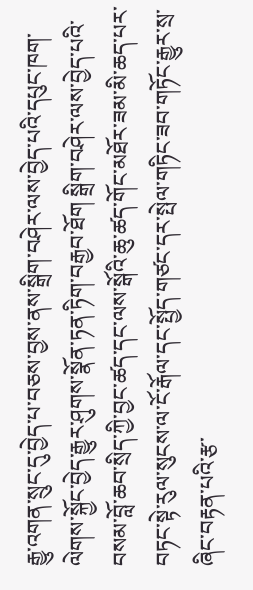རྒྱུ་འགན་སྲུང་དུ་བྱེད་པ་བཅས་བྱས་ནས་སྒྲིག་བཤེར་ལས་བྱེད་པའི་དཔུང་ཁག་ལེགས་སྐྱོང་བྱེད་རྒྱུར་ཤུགས་སྣོན་ཏན་ཏིག་བརྒྱབ་ཐོག སྒྲིག་བཤེར་ལས་བྱེད་པའི་བསམ་བློ་ཆབ་སྲིད་ཀྱི་བྱང་ཚད་དང་ལས་སྒོའི་ཆུ་ཚད་གོང་མཐོར་ཟམ་མི་ཆད་པར་བཏང་སྟེ་རུལ་སུངས་ལ་ངོ་རྒོལ་དང་སྤྱོད་གཙང་དར་སྤེལ་གཏིང་ཟབ་གཏོང་རྒྱུར་སྲ་ཞིང་བརྟན་པའི་རྩ་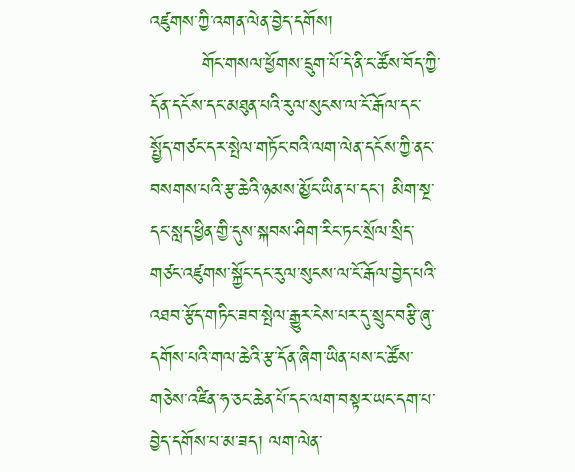འཛུགས་ཀྱི་འགན་ལེན་བྱེད་དགོས།
        གོང་གསལ་ཕྱོགས་དྲུག་པོ་དེ་ནི་ང་ཚོས་བོད་ཀྱི་དོན་དངོས་དང་མཐུན་པའི་རུལ་སུངས་ལ་ངོ་རྒོལ་དང་སྤྱོད་གཙང་དར་སྤེལ་གཏོང་བའི་ལག་ལེན་དངོས་ཀྱི་ནང་བསགས་པའི་རྩ་ཆེའི་ཉམས་མྱོང་ཡིན་པ་དང་། མིག་སྔ་དང་སླད་ཕྱིན་གྱི་དུས་སྐབས་ཤིག་རིང་ཏང་སྲོལ་སྲིད་གཙང་འཛུགས་སྐྱོང་དང་རུལ་སུངས་ལ་ངོ་རྒོལ་བྱེད་པའི་འཐབ་རྩོད་གཏིང་ཟབ་སྤེལ་རྒྱུར་ངེས་པར་དུ་སྲུང་བརྩི་ཞུ་དགོས་པའི་གལ་ཆེའི་རྩ་དོན་ཞིག་ཡིན་པས་ང་ཚོས་གཅེས་འཛིན་ཧ་ཅང་ཆེན་པོ་དང་ལག་བསྟར་ཡང་དག་པ་བྱེད་དགོས་པ་མ་ཟད། ལག་ལེན་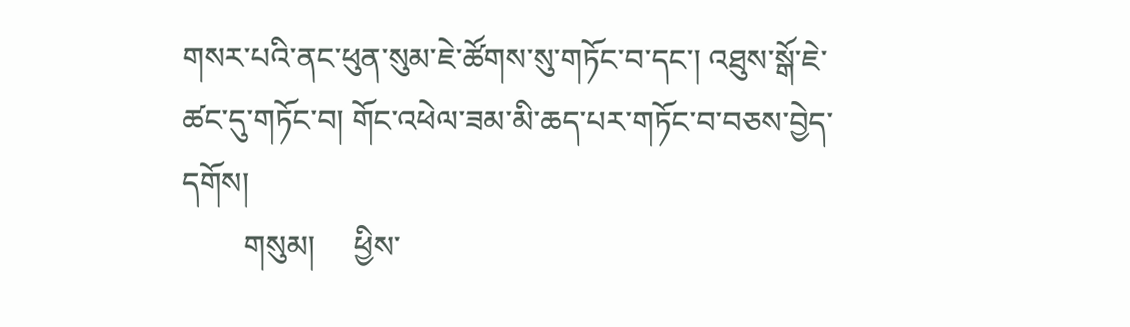གསར་པའི་ནང་ཕུན་སུམ་ཇེ་ཚོགས་སུ་གཏོང་བ་དང་། འཐུས་སྒོ་ཇེ་ཚང་དུ་གཏོང་བ། གོང་འཕེལ་ཟམ་མི་ཆད་པར་གཏོང་བ་བཅས་བྱེད་དགོས།
        གསུམ།     ཕྱིས་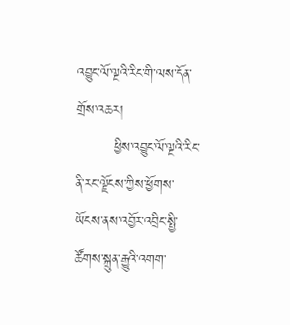འབྱུང་ལོ་ལྔའི་རིང་གི་ལས་དོན་གྲོས་འཆར།
        ཕྱིས་འབྱུང་ལོ་ལྔའི་རིང་ནི་རང་ལྗོངས་ཀྱིས་ཕྱོགས་ཡོངས་ནས་འབྱོར་འབྲིང་སྤྱི་ཚོགས་སྐྲུན་རྒྱུའི་འགག་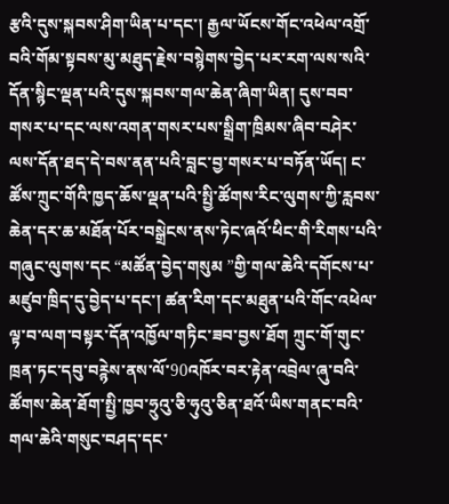རྩའི་དུས་སྐབས་ཤིག་ཡིན་པ་དང་། རྒྱལ་ཡོངས་གོང་འཕེལ་འགྲོ་བའི་གོམ་སྟབས་མུ་མཐུད་རྗེས་བསྙེགས་བྱེད་པར་རག་ལས་སའི་དོན་སྙིང་ལྡན་པའི་དུས་སྐབས་གལ་ཆེན་ཞིག་ཡིན། དུས་བབ་གསར་པ་དང་ལས་འགན་གསར་པས་སྒྲིག་ཁྲིམས་ཞིབ་བཤེར་ལས་དོན་ཐད་དེ་བས་ནན་པའི་བླང་བྱ་གསར་པ་བཏོན་ཡོད། ང་ཚོས་ཀྲུང་གོའི་ཁྱད་ཆོས་ལྡན་པའི་སྤྱི་ཚོགས་རིང་ལུགས་ཀྱི་རླབས་ཆེན་དར་ཆ་མཐོན་པོར་བསྒྲེངས་ནས་ཏེང་ཞའོ་ཕིང་གི་རིགས་པའི་གཞུང་ལུགས་དང “མཚོན་བྱེད་གསུམ ”གྱི་གལ་ཆེའི་དགོངས་པ་མཛུབ་ཁྲིད་དུ་བྱེད་པ་དང་། ཚན་རིག་དང་མཐུན་པའི་གོང་འཕེལ་ལྟ་བ་ལག་བསྟར་དོན་འཁྱོལ་གཏིང་ཟབ་བྱས་ཐོག ཀྲུང་གོ་གུང་ཁྲན་ཏང་དབུ་བཪྙེས་ནས་ལོ་90འཁོར་བར་རྟེན་འབྲེལ་ཞུ་བའི་ཚོགས་ཆེན་ཐོག་སྤྱི་ཁྱབ་ཧྲུའུ་ཅི་ཧུའུ་ཅིན་ཐའོ་ཡིས་གནང་བའི་གལ་ཆེའི་གསུང་བཤད་དང་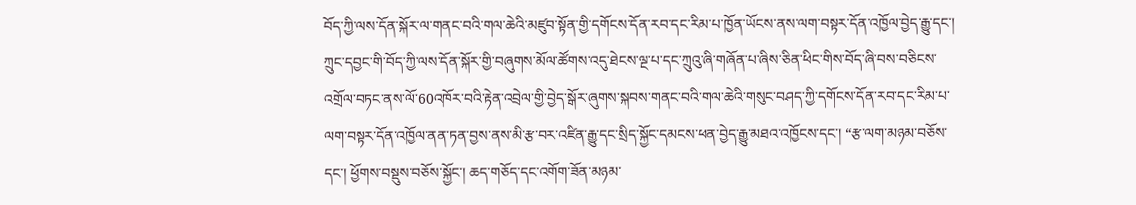བོད་ཀྱི་ལས་དོན་སྐོར་ལ་གནང་བའི་གལ་ཆེའི་མཛུབ་སྟོན་གྱི་དགོངས་དོན་རབ་དང་རིམ་པ་ཁྱོན་ཡོངས་ནས་ལག་བསྟར་དོན་འཁྱོལ་བྱེད་རྒྱུ་དང་། ཀྲུང་དབྱང་གི་བོད་ཀྱི་ལས་དོན་སྐོར་གྱི་བཞུགས་མོལ་ཚོགས་འདུ་ཐེངས་ལྔ་པ་དང་ཀྲུའུ་ཞི་གཞོན་པ་ཞིས་ཅིན་ཕིང་གིས་བོད་ཞི་བས་བཅིངས་འགྲོལ་བཏང་ནས་ལོ་60འཁོར་བའི་རྟེན་འབྲེལ་གྱི་བྱེད་སྒོར་ཞུགས་སྐབས་གནང་བའི་གལ་ཆེའི་གསུང་བཤད་ཀྱི་དགོངས་དོན་རབ་དང་རིམ་པ་ལག་བསྟར་དོན་འཁྱོལ་ནན་ཏན་བྱས་ནས་མི་རྩ་བར་འཛིན་རྒྱུ་དང་སྲིད་སྐྱོང་དམངས་ཕན་བྱེད་རྒྱུ་མཐའ་འཁྱོངས་དང་། “རྩ་ལག་མཉམ་བཅོས་དང་། ཕྱོགས་བསྡུས་བཅོས་སྐྱོང་། ཆད་གཅོད་དང་འགོག་ཟོན་མཉམ་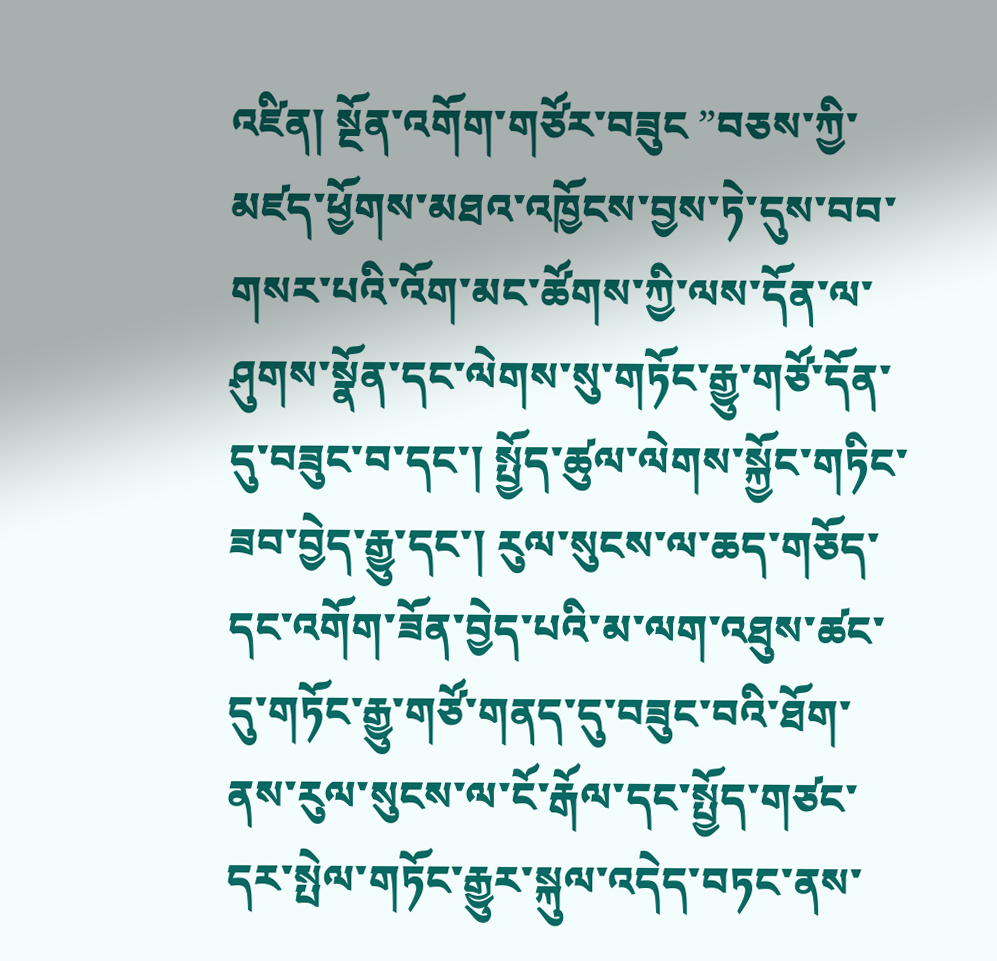འཛིན། སྔོན་འགོག་གཙོར་བཟུང ”བཅས་ཀྱི་མཛད་ཕྱོགས་མཐའ་འཁྱོངས་བྱས་ཏེ་དུས་བབ་གསར་པའི་འོག་མང་ཚོགས་ཀྱི་ལས་དོན་ལ་ཤུགས་སྣོན་དང་ལེགས་སུ་གཏོང་རྒྱུ་གཙོ་དོན་དུ་བཟུང་བ་དང་། སྤྱོད་ཚུལ་ལེགས་སྐྱོང་གཏིང་ཟབ་བྱེད་རྒྱུ་དང་། རུལ་སུངས་ལ་ཆད་གཅོད་དང་འགོག་ཟོན་བྱེད་པའི་མ་ལག་འཐུས་ཚང་དུ་གཏོང་རྒྱུ་གཙོ་གནད་དུ་བཟུང་བའི་ཐོག་ནས་རུལ་སུངས་ལ་ངོ་རྒོལ་དང་སྤྱོད་གཙང་དར་སྤེལ་གཏོང་རྒྱུར་སྐུལ་འདེད་བཏང་ནས་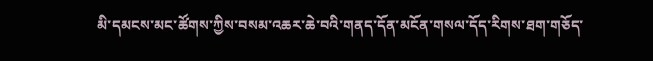མི་དམངས་མང་ཚོགས་ཀྱིས་བསམ་འཆར་ཆེ་བའི་གནད་དོན་མངོན་གསལ་དོད་རིགས་ཐག་གཅོད་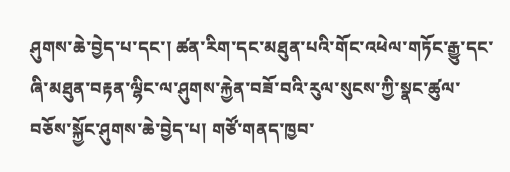ཤུགས་ཆེ་བྱེད་པ་དང་། ཚན་རིག་དང་མཐུན་པའི་གོང་འཕེལ་གཏོང་རྒྱུ་དང་ཞི་མཐུན་བརྟན་ལྷིང་ལ་ཤུགས་རྐྱེན་བཟོ་བའི་རུལ་སུངས་ཀྱི་སྣང་ཚུལ་བཅོས་སྐྱོང་ཤུགས་ཆེ་བྱེད་པ། གཙོ་གནད་ཁྱབ་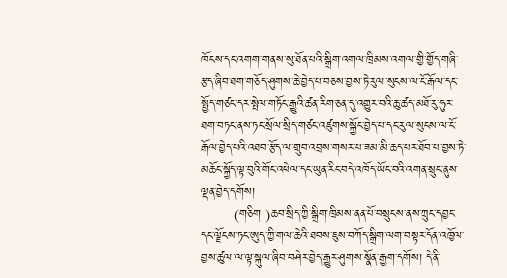ཁོངས་དང་འགག་གནས་སུ་ཐོན་པའི་སྒྲིག་འགལ་ཁྲིམས་འགལ་གྱི་གྱོད་གཞི་རྩད་ཞིབ་ཐག་གཅོད་ཤུགས་ཆེ་བྱེད་པ་བཅས་བྱས་ཏེ་རུལ་སུངས་ལ་ངོ་རྒོལ་དང་སྤྱོད་གཙང་དར་སྤེལ་གཏོང་རྒྱུའི་ཚན་རིག་ཅན་དུ་འགྱུར་བའི་ཆུ་ཚད་མཐོ་རུ་ཧུར་ཐག་བཏང་ནས་ཏང་སྲོལ་སྲིད་གཙང་འཛུགས་སྐྱོང་བྱེད་པ་དང་རུལ་སུངས་ལ་ངོ་རྒོལ་བྱེད་པའི་འཐབ་རྩོད་ལ་གྲུབ་འབྲས་གསར་པ་ཟམ་མི་ཆད་པར་ཐོབ་པ་བྱས་ཏེ་མཆོང་སྐྱོད་ལྟ་བུའི་གོང་འཕེལ་དང་ཡུན་རིང་བདེ་འཁོད་ཡོང་བའི་འགན་སྲུང་ནུས་ལྡན་བྱེད་དགོས།
        (གཅིག )ཆབ་སྲིད་ཀྱི་སྒྲིག་ཁྲིམས་ནན་པོ་བསྲུངས་ནས་ཀྲུང་དབྱང་དང་ལྗོངས་ཏང་ཨུད་ཀྱི་གལ་ཆེའི་ཐབས་ཇུས་བཀོད་སྒྲིག་ལག་བསྟར་དོན་འཁྱོལ་བྱས་ཚུལ་ལ་ལྟ་སྐུལ་ཞིབ་བཤེར་བྱེད་རྒྱུར་ཤུགས་སྣོན་རྒྱག་དགོས། དེ་ནི་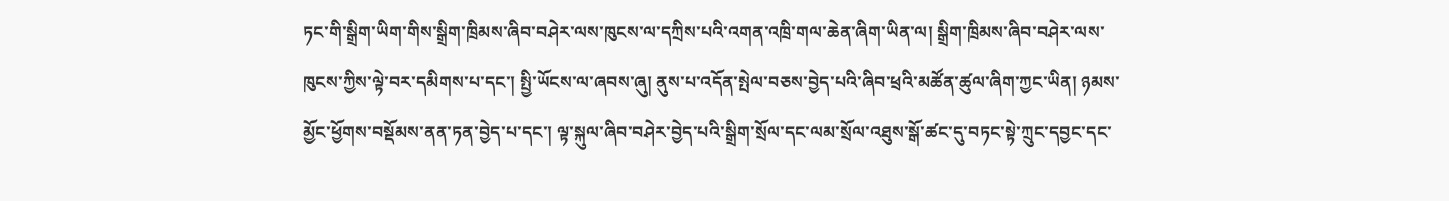ཏང་གི་སྒྲིག་ཡིག་གིས་སྒྲིག་ཁྲིམས་ཞིབ་བཤེར་ལས་ཁུངས་ལ་དཀྲིས་པའི་འགན་འཁྲི་གལ་ཆེན་ཞིག་ཡིན་ལ། སྒྲིག་ཁྲིམས་ཞིབ་བཤེར་ལས་ཁུངས་ཀྱིས་ལྟེ་བར་དམིགས་པ་དང་། སྤྱི་ཡོངས་ལ་ཞབས་ཞུ། ནུས་པ་འདོན་སྤེལ་བཅས་བྱེད་པའི་ཞིབ་ཕྲའི་མཚོན་ཚུལ་ཞིག་ཀྱང་ཡིན། ཉམས་མྱོང་ཕྱོགས་བསྡོམས་ནན་ཏན་བྱེད་པ་དང་། ལྟ་སྐུལ་ཞིབ་བཤེར་བྱེད་པའི་སྒྲིག་སྲོལ་དང་ལམ་སྲོལ་འཐུས་སྒོ་ཚང་དུ་བཏང་སྟེ་ཀྲུང་དབྱང་དང་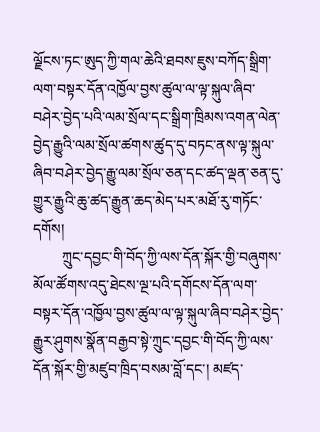ལྗོངས་ཏང་ཨུད་ཀྱི་གལ་ཆེའི་ཐབས་ཇུས་བཀོད་སྒྲིག་ལག་བསྟར་དོན་འཁྱོལ་བྱས་ཚུལ་ལ་ལྟ་སྐུལ་ཞིབ་བཤེར་བྱེད་པའི་ལམ་སྲོལ་དང་སྒྲིག་ཁྲིམས་འགན་ལེན་བྱེད་རྒྱུའི་ལམ་སྲོལ་ཚགས་ཚུད་དུ་བཏང་ནས་ལྟ་སྐུལ་ཞིབ་བཤེར་བྱེད་རྒྱུ་ལམ་སྲོལ་ཅན་དང་ཚད་ལྡན་ཅན་དུ་གྱུར་རྒྱུའི་ཆུ་ཚད་རྒྱུན་ཆད་མེད་པར་མཐོ་རུ་གཏོང་དགོས།
        ཀྲུང་དབྱང་གི་བོད་ཀྱི་ལས་དོན་སྐོར་གྱི་བཞུགས་མོལ་ཚོགས་འདུ་ཐེངས་ལྔ་པའི་དགོངས་དོན་ལག་བསྟར་དོན་འཁྱོལ་བྱས་ཚུལ་ལ་ལྟ་སྐུལ་ཞིབ་བཤེར་བྱེད་རྒྱུར་ཤུགས་སྣོན་བརྒྱབ་སྟེ་ཀྲུང་དབྱང་གི་བོད་ཀྱི་ལས་དོན་སྐོར་གྱི་མཛུབ་ཁྲིད་བསམ་བློ་དང་། མཛད་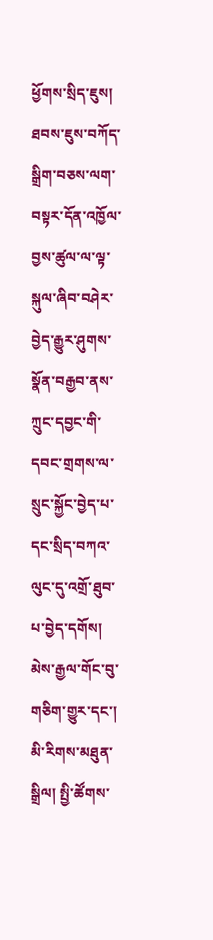ཕྱོགས་སྲིད་ཇུས། ཐབས་ཇུས་བཀོད་སྒྲིག་བཅས་ལག་བསྟར་དོན་འཁྱོལ་བྱས་ཚུལ་ལ་ལྟ་སྐུལ་ཞིབ་བཤེར་བྱེད་རྒྱུར་ཤུགས་སྣོན་བརྒྱབ་ནས་ཀྲུང་དབྱང་གི་དབང་གྲགས་ལ་སྲུང་སྐྱོང་བྱེད་པ་དང་སྲིད་བཀའ་ལུང་དུ་འགྲོ་ཐུབ་པ་བྱེད་དགོས། མེས་རྒྱལ་གོང་བུ་གཅིག་གྱུར་དང་། མི་རིགས་མཐུན་སྒྲིལ། སྤྱི་ཚོགས་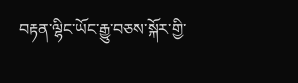བརྟན་ལྷིང་ཡོང་རྒྱུ་བཅས་སྐོར་གྱི་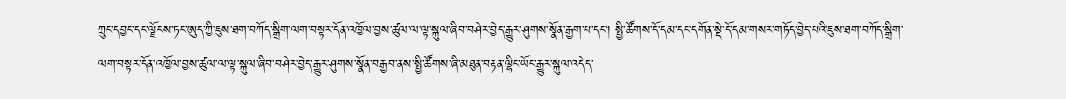ཀྲུང་དབྱང་དང་ལྗོངས་ཏང་ཨུད་ཀྱི་ཇུས་ཐག་བཀོད་སྒྲིག་ལག་བསྟར་དོན་འཁྱོལ་བྱས་ཚུལ་ལ་ལྟ་སྐུལ་ཞིབ་བཤེར་བྱེད་རྒྱུར་ཤུགས་སྣོན་རྒྱག་པ་དང་། སྤྱི་ཚོགས་དོ་དམ་དང་དགོན་སྡེ་དོ་དམ་གསར་གཏོད་བྱེད་པའི་ཇུས་ཐག་བཀོད་སྒྲིག་ལག་བསྟར་དོན་འཁྱོལ་བྱས་ཚུལ་ལ་ལྟ་སྐུལ་ཞིབ་བཤེར་བྱེད་རྒྱུར་ཤུགས་སྣོན་བརྒྱབ་ནས་སྤྱི་ཚོགས་ཞི་མཐུན་བརྟན་ལྷིང་ཡོང་རྒྱུར་སྐུལ་འདེད་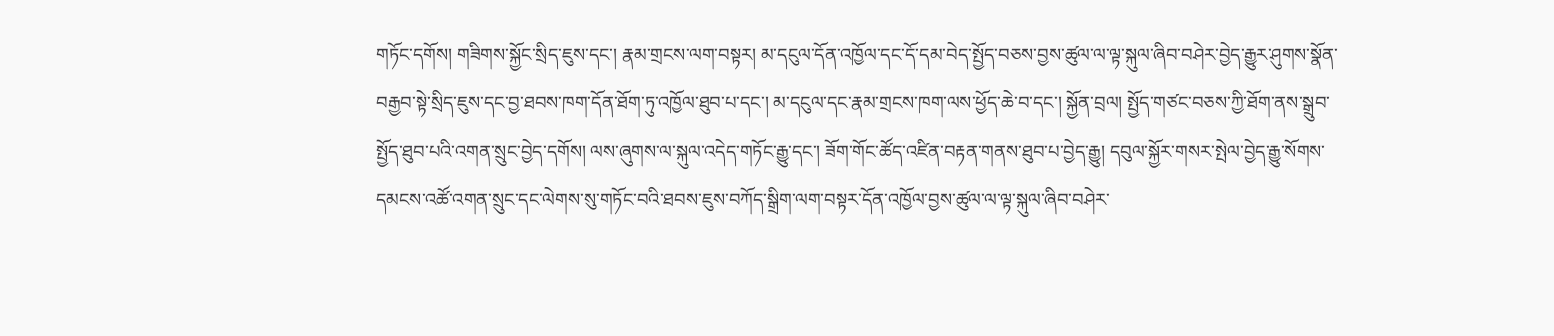གཏོང་དགོས། གཟིགས་སྐྱོང་སྲིད་ཇུས་དང་། རྣམ་གྲངས་ལག་བསྟར། མ་དངུལ་དོན་འཁྱོལ་དང་དོ་དམ་བེད་སྤྱོད་བཅས་བྱས་ཚུལ་ལ་ལྟ་སྐུལ་ཞིབ་བཤེར་བྱེད་རྒྱུར་ཤུགས་སྣོན་བརྒྱབ་སྟེ་སྲིད་ཇུས་དང་བྱ་ཐབས་ཁག་དོན་ཐོག་ཏུ་འཁྱོལ་ཐུབ་པ་དང་། མ་དངུལ་དང་རྣམ་གྲངས་ཁག་ལས་ཕྱོད་ཆེ་བ་དང་། སྐྱོན་བྲལ། སྤྱོད་གཙང་བཅས་ཀྱི་ཐོག་ནས་སྒྲུབ་སྤྱོད་ཐུབ་པའི་འགན་སྲུང་བྱེད་དགོས། ལས་ཞུགས་ལ་སྐུལ་འདེད་གཏོང་རྒྱུ་དང་། ཟོག་གོང་ཚོད་འཛིན་བརྟན་གནས་ཐུབ་པ་བྱེད་རྒྱུ། དབུལ་སྐྱོར་གསར་སྤེལ་བྱེད་རྒྱུ་སོགས་དམངས་འཚོ་འགན་སྲུང་དང་ལེགས་སུ་གཏོང་བའི་ཐབས་ཇུས་བཀོད་སྒྲིག་ལག་བསྟར་དོན་འཁྱོལ་བྱས་ཚུལ་ལ་ལྟ་སྐུལ་ཞིབ་བཤེར་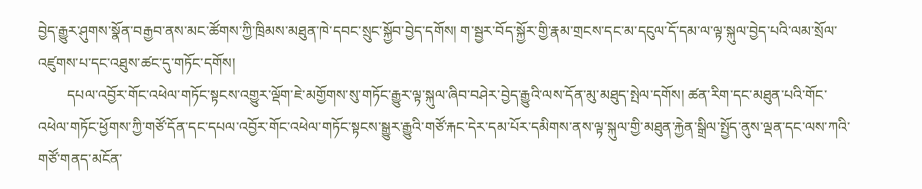བྱེད་རྒྱུར་ཤུགས་སྣོན་བརྒྱབ་ནས་མང་ཚོགས་ཀྱི་ཁྲིམས་མཐུན་ཁེ་དབང་སྲུང་སྐྱོབ་བྱེད་དགོས། ག་སྦྱར་བོད་སྐྱོར་གྱི་རྣམ་གྲངས་དང་མ་དངུལ་དོ་དམ་ལ་ལྟ་སྐུལ་བྱེད་པའི་ལམ་སྲོལ་འཛུགས་པ་དང་འཐུས་ཚང་དུ་གཏོང་དགོས།
        དཔལ་འབྱོར་གོང་འཕེལ་གཏོང་སྟངས་འགྱུར་ལྡོག་ཇེ་མགྱོགས་སུ་གཏོང་རྒྱུར་ལྟ་སྐུལ་ཞིབ་བཤེར་བྱེད་རྒྱུའི་ལས་དོན་མུ་མཐུད་སྤེལ་དགོས། ཚན་རིག་དང་མཐུན་པའི་གོང་འཕེལ་གཏོང་ཕྱོགས་ཀྱི་གཙོ་དོན་དང་དཔལ་འབྱོར་གོང་འཕེལ་གཏོང་སྟངས་སྒྱུར་རྒྱུའི་གཙོ་རྐང་དེར་དམ་པོར་དམིགས་ནས་ལྟ་སྐུལ་གྱི་མཐུན་རྐྱེན་སྒྲིལ་སྤྱོད་ནུས་ལྡན་དང་ལས་ཀའི་གཙོ་གནད་མངོན་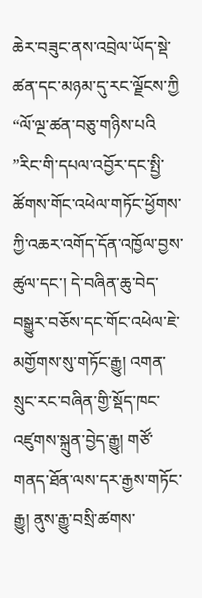ཆེར་བཟུང་ནས་འབྲེལ་ཡོད་སྡེ་ཚན་དང་མཉམ་དུ་རང་ལྗོངས་ཀྱི “ལོ་ལྔ་ཚན་བཅུ་གཉིས་པའི ”རིང་གི་དཔལ་འབྱོར་དང་སྤྱི་ཚོགས་གོང་འཕེལ་གཏོང་ཕྱོགས་ཀྱི་འཆར་འགོད་དོན་འཁྱོལ་བྱས་ཚུལ་དང་། དེ་བཞིན་ཆུ་བེད་བསྒྱུར་བཅོས་དང་གོང་འཕེལ་ཇེ་མགྱོགས་སུ་གཏོང་རྒྱུ། འགན་སྲུང་རང་བཞིན་གྱི་སྡོད་ཁང་འཛུགས་སྐྲུན་བྱེད་རྒྱུ། གཙོ་གནད་ཐོན་ལས་དར་རྒྱས་གཏོང་རྒྱུ། ནུས་རྒྱུ་བསྲི་ཚགས་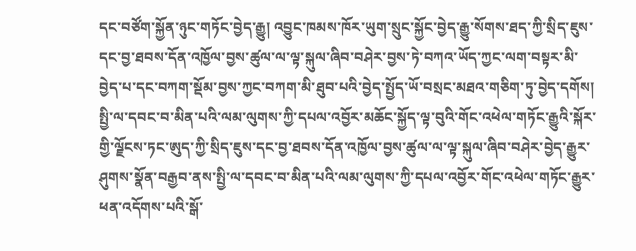དང་བཙོག་སྐྱོན་ཉུང་གཏོང་བྱེད་རྒྱུ། འབྱུང་ཁམས་ཁོར་ཡུག་སྲུང་སྐྱོང་བྱེད་རྒྱུ་སོགས་ཐད་ཀྱི་སྲིད་ཇུས་དང་བྱ་ཐབས་དོན་འཁྱོལ་བྱས་ཚུལ་ལ་ལྟ་སྐུལ་ཞིབ་བཤེར་བྱས་ཏེ་བཀའ་ཡོད་ཀྱང་ལག་བསྟར་མི་བྱེད་པ་དང་བཀག་སྡོམ་བྱས་ཀྱང་བཀག་མི་ཐུབ་པའི་བྱེད་སྤྱོད་ཡོ་བསྲང་མཐའ་གཅིག་ཏུ་བྱེད་དགོས། སྤྱི་ལ་དབང་བ་མིན་པའི་ལམ་ལུགས་ཀྱི་དཔལ་འབྱོར་མཆོང་སྐྱོད་ལྟ་བུའི་གོང་འཕེལ་གཏོང་རྒྱུའི་སྐོར་གྱི་ལྗོངས་ཏང་ཨུད་ཀྱི་སྲིད་ཇུས་དང་བྱ་ཐབས་དོན་འཁྱོལ་བྱས་ཚུལ་ལ་ལྟ་སྐུལ་ཞིབ་བཤེར་བྱེད་རྒྱུར་ཤུགས་སྣོན་བརྒྱབ་ནས་སྤྱི་ལ་དབང་བ་མིན་པའི་ལམ་ལུགས་ཀྱི་དཔལ་འབྱོར་གོང་འཕེལ་གཏོང་རྒྱུར་ཕན་འདོགས་པའི་སྒོ་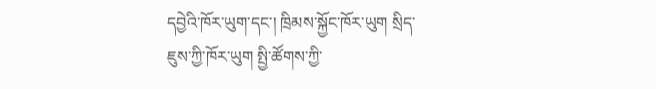དབྱེའི་ཁོར་ཡུག་དང་། ཁྲིམས་སྐྱོང་ཁོར་ཡུག སྲིད་ཇུས་ཀྱི་ཁོར་ཡུག སྤྱི་ཚོགས་ཀྱི་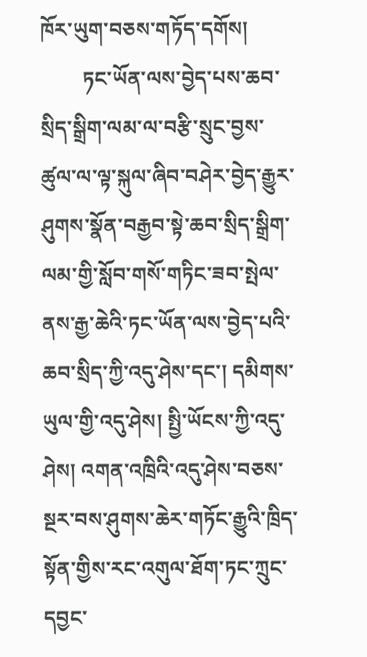ཁོར་ཡུག་བཅས་གཏོད་དགོས།
        ཏང་ཡོན་ལས་བྱེད་པས་ཆབ་སྲིད་སྒྲིག་ལམ་ལ་བརྩི་སྲུང་བྱས་ཚུལ་ལ་ལྟ་སྐུལ་ཞིབ་བཤེར་བྱེད་རྒྱུར་ཤུགས་སྣོན་བརྒྱབ་སྟེ་ཆབ་སྲིད་སྒྲིག་ལམ་གྱི་སློབ་གསོ་གཏིང་ཟབ་སྤེལ་ནས་རྒྱ་ཆེའི་ཏང་ཡོན་ལས་བྱེད་པའི་ཆབ་སྲིད་ཀྱི་འདུ་ཤེས་དང་། དམིགས་ཡུལ་གྱི་འདུ་ཤེས། སྤྱི་ཡོངས་ཀྱི་འདུ་ཤེས། འགན་འཁྲིའི་འདུ་ཤེས་བཅས་སྔར་བས་ཤུགས་ཆེར་གཏོང་རྒྱུའི་ཁྲིད་སྟོན་གྱིས་རང་འགུལ་ཐོག་ཏང་ཀྲུང་དབྱང་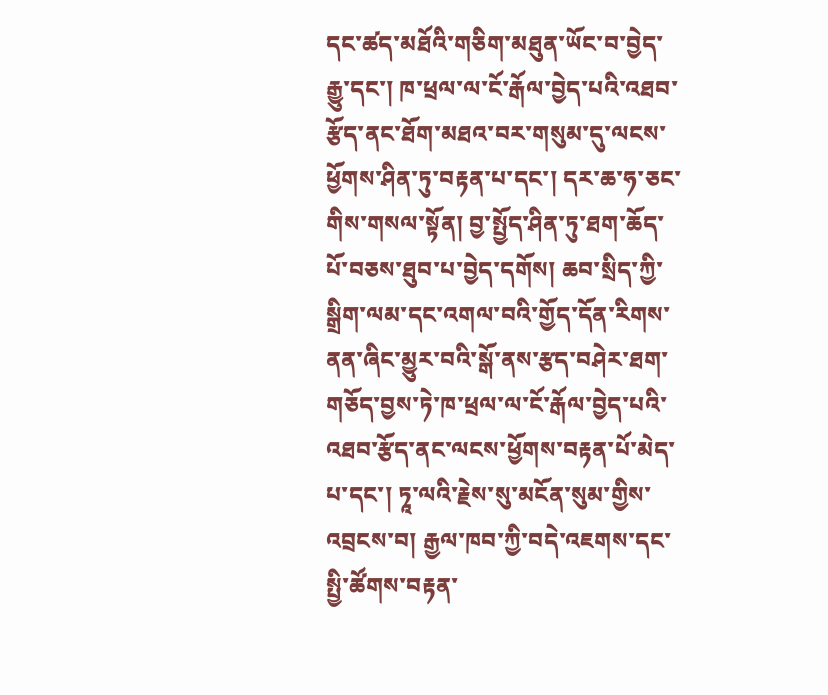དང་ཚད་མཐོའི་གཅིག་མཐུན་ཡོང་བ་བྱེད་རྒྱུ་དང་། ཁ་ཕྲལ་ལ་ངོ་རྒོལ་བྱེད་པའི་འཐབ་རྩོད་ནང་ཐོག་མཐའ་བར་གསུམ་དུ་ལངས་ཕྱོགས་ཤིན་ཏུ་བརྟན་པ་དང་། དར་ཆ་ཧ་ཅང་གིས་གསལ་སྟོན། བྱ་སྤྱོད་ཤིན་ཏུ་ཐག་ཆོད་པོ་བཅས་ཐུབ་པ་བྱེད་དགོས། ཆབ་སྲིད་ཀྱི་སྒྲིག་ལམ་དང་འགལ་བའི་གྱོད་དོན་རིགས་ནན་ཞིང་མྱུར་བའི་སྒོ་ནས་རྩད་བཤེར་ཐག་གཅོད་བྱས་ཏེ་ཁ་ཕྲལ་ལ་ངོ་རྒོལ་བྱེད་པའི་འཐབ་རྩོད་ནང་ལངས་ཕྱོགས་བརྟན་པོ་མེད་པ་དང་། ཏཱ་ལའི་རྗེས་སུ་མངོན་སུམ་གྱིས་འབྲངས་བ། རྒྱལ་ཁབ་ཀྱི་བདེ་འཇགས་དང་སྤྱི་ཚོགས་བརྟན་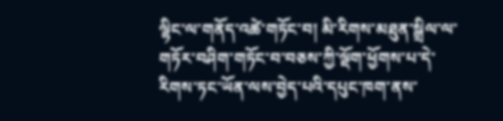ལྷིང་ལ་གནོད་འཚེ་གཏོང་བ། མི་རིགས་མཐུན་སྒྲིལ་ལ་གཏོར་བཤིག་གཏོང་བ་བཅས་ཀྱི་ལྡོག་ཕྱོགས་པ་དེ་རིགས་ཏང་ཡོན་ལས་བྱེད་པའི་དཔུང་ཁག་ནས་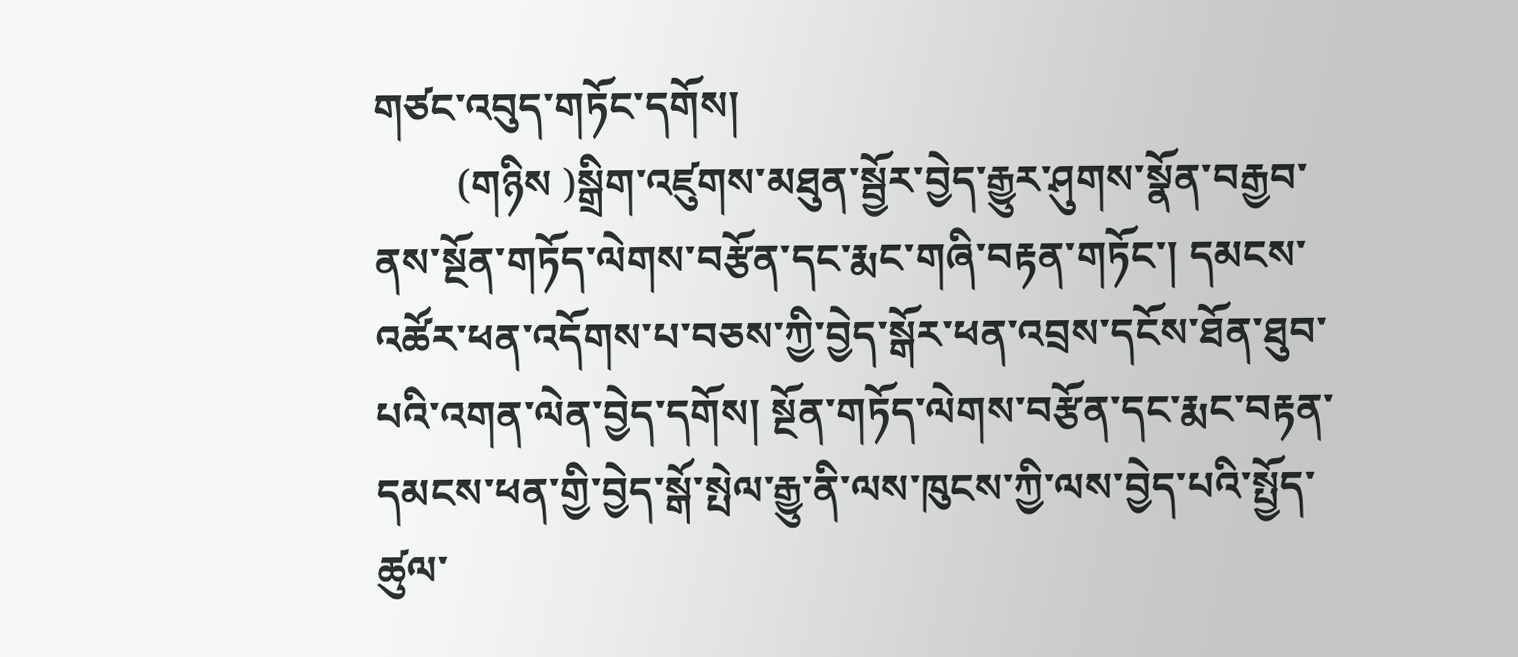གཙང་འབུད་གཏོང་དགོས།
        (གཉིས )སྒྲིག་འཛུགས་མཐུན་སྦྱོར་བྱེད་རྒྱུར་ཤུགས་སྣོན་བརྒྱབ་ནས་སྔོན་གཏོད་ལེགས་བརྩོན་དང་རྨང་གཞི་བརྟན་གཏོང་། དམངས་འཚོར་ཕན་འདོགས་པ་བཅས་ཀྱི་བྱེད་སྒོར་ཕན་འབྲས་དངོས་ཐོན་ཐུབ་པའི་འགན་ལེན་བྱེད་དགོས། སྔོན་གཏོད་ལེགས་བརྩོན་དང་རྨང་བརྟན་དམངས་ཕན་གྱི་བྱེད་སྒོ་སྤེལ་རྒྱུ་ནི་ལས་ཁུངས་ཀྱི་ལས་བྱེད་པའི་སྤྱོད་ཚུལ་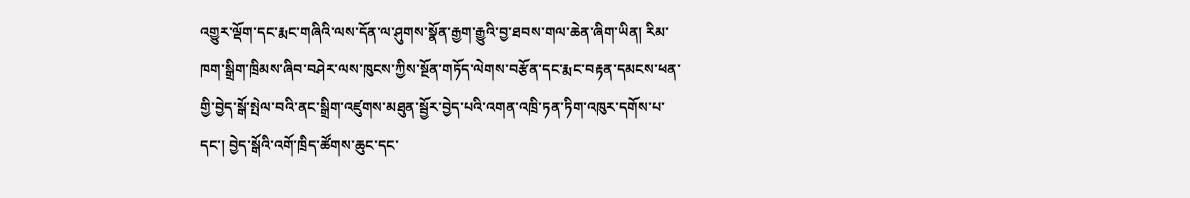འགྱུར་ལྡོག་དང་རྨང་གཞིའི་ལས་དོན་ལ་ཤུགས་སྣོན་རྒྱག་རྒྱུའི་བྱ་ཐབས་གལ་ཆེན་ཞིག་ཡིན། རིམ་ཁག་སྒྲིག་ཁྲིམས་ཞིབ་བཤེར་ལས་ཁུངས་ཀྱིས་སྔོན་གཏོད་ལེགས་བརྩོན་དང་རྨང་བརྟན་དམངས་ཕན་གྱི་བྱེད་སྒོ་སྤེལ་བའི་ནང་སྒྲིག་འཛུགས་མཐུན་སྦྱོར་བྱེད་པའི་འགན་འཁྲི་ཏན་ཏིག་འཁུར་དགོས་པ་དང་། བྱེད་སྒོའི་འགོ་ཁྲིད་ཚོགས་ཆུང་དང་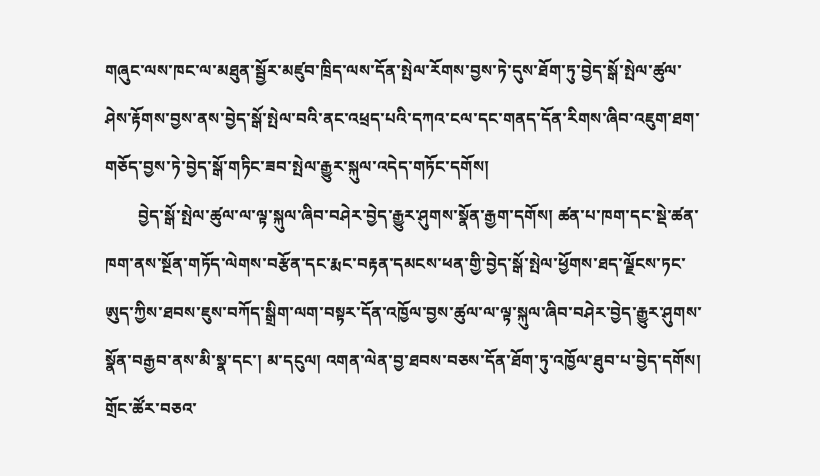གཞུང་ལས་ཁང་ལ་མཐུན་སྦྱོར་མཛུབ་ཁྲིད་ལས་དོན་སྤེལ་རོགས་བྱས་ཏེ་དུས་ཐོག་ཏུ་བྱེད་སྒོ་སྤེལ་ཚུལ་ཤེས་རྟོགས་བྱས་ནས་བྱེད་སྒོ་སྤེལ་བའི་ནང་འཕྲད་པའི་དཀའ་ངལ་དང་གནད་དོན་རིགས་ཞིབ་འཇུག་ཐག་གཅོད་བྱས་ཏེ་བྱེད་སྒོ་གཏིང་ཟབ་སྤེལ་རྒྱུར་སྐུལ་འདེད་གཏོང་དགོས།
        བྱེད་སྒོ་སྤེལ་ཚུལ་ལ་ལྟ་སྐུལ་ཞིབ་བཤེར་བྱེད་རྒྱུར་ཤུགས་སྣོན་རྒྱག་དགོས། ཚན་པ་ཁག་དང་སྡེ་ཚན་ཁག་ནས་སྔོན་གཏོད་ལེགས་བརྩོན་དང་རྨང་བརྟན་དམངས་ཕན་གྱི་བྱེད་སྒོ་སྤེལ་ཕྱོགས་ཐད་ལྗོངས་ཏང་ཨུད་ཀྱིས་ཐབས་ཇུས་བཀོད་སྒྲིག་ལག་བསྟར་དོན་འཁྱོལ་བྱས་ཚུལ་ལ་ལྟ་སྐུལ་ཞིབ་བཤེར་བྱེད་རྒྱུར་ཤུགས་སྣོན་བརྒྱབ་ནས་མི་སྣ་དང་། མ་དངུལ། འགན་ལེན་བྱ་ཐབས་བཅས་དོན་ཐོག་ཏུ་འཁྱོལ་ཐུབ་པ་བྱེད་དགོས། གྲོང་ཚོར་བཅའ་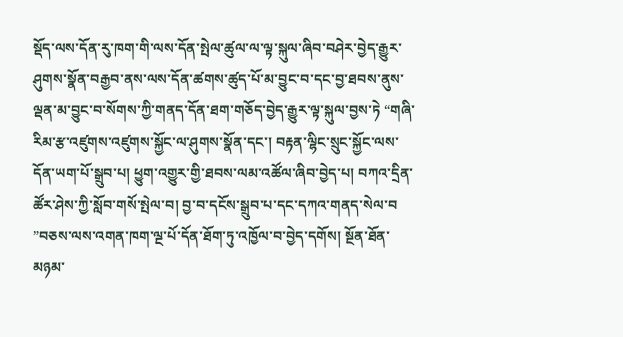སྡོད་ལས་དོན་རུ་ཁག་གི་ལས་དོན་སྤེལ་ཚུལ་ལ་ལྟ་སྐུལ་ཞིབ་བཤེར་བྱེད་རྒྱུར་ཤུགས་སྣོན་བརྒྱབ་ནས་ལས་དོན་ཚགས་ཚུད་པོ་མ་བྱུང་བ་དང་བྱ་ཐབས་ནུས་ལྡན་མ་བྱུང་བ་སོགས་ཀྱི་གནད་དོན་ཐག་གཅོད་བྱེད་རྒྱུར་ལྟ་སྐུལ་བྱས་ཏེ “གཞི་རིམ་རྩ་འཛུགས་འཛུགས་སྐྱོང་ལ་ཤུགས་སྣོན་དང་། བརྟན་ལྷིང་སྲུང་སྐྱོང་ལས་དོན་ཡག་པོ་སྒྲུབ་པ། ཕྱུག་འགྱུར་གྱི་ཐབས་ལམ་འཚོལ་ཞིབ་བྱེད་པ། བཀའ་དྲིན་ཚོར་ཤེས་ཀྱི་སློབ་གསོ་སྤེལ་བ། བྱ་བ་དངོས་སྒྲུབ་པ་དང་དཀའ་གནད་སེལ་བ ”བཅས་ལས་འགན་ཁག་ལྔ་པོ་དོན་ཐོག་ཏུ་འཁྱོལ་བ་བྱེད་དགོས། སྔོན་ཐོན་མཉམ་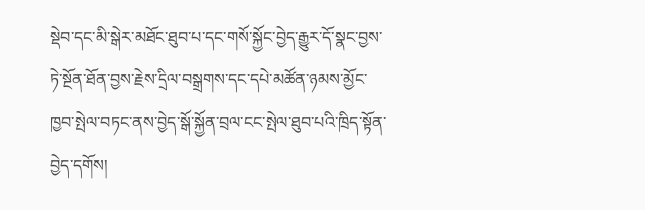སྡེབ་དང་མི་སྒེར་མཐོང་ཐུབ་པ་དང་གསོ་སྐྱོང་བྱེད་རྒྱུར་དོ་སྣང་བྱས་ཏེ་སྔོན་ཐོན་བྱས་རྗེས་དྲིལ་བསྒྲགས་དང་དཔེ་མཚོན་ཉམས་མྱོང་ཁྱབ་སྤེལ་བཏང་ནས་བྱེད་སྒོ་སྐྱོན་བྲལ་ངང་སྤེལ་ཐུབ་པའི་ཁྲིད་སྟོན་བྱེད་དགོས།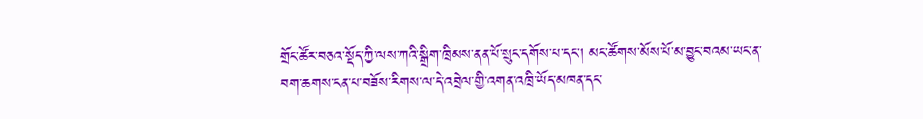གྲོང་ཚོར་བཅའ་སྡོད་ཀྱི་ལས་ཀའི་སྒྲིག་ཁྲིམས་ནན་པོ་སྲུང་དགོས་པ་དང་། མང་ཚོགས་མོས་པོ་མ་བྱུང་བའམ་ཡང་ན་བག་ཆགས་ངན་པ་བཟོས་རིགས་ལ་དེ་འབྲེལ་གྱི་འགན་འཁྲི་ཡོད་མཁན་དང་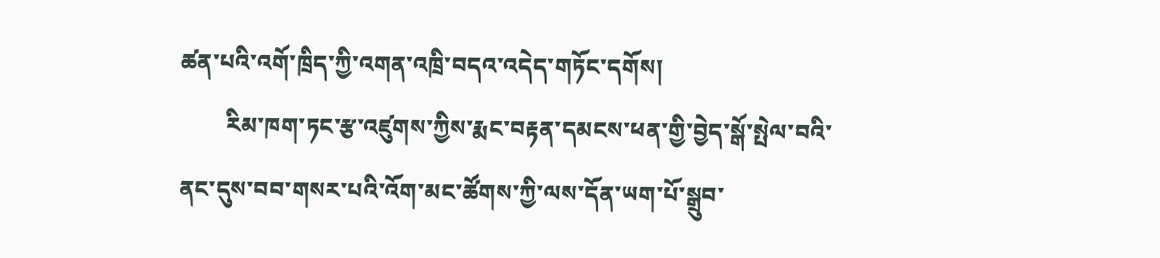ཚན་པའི་འགོ་ཁྲིད་ཀྱི་འགན་འཁྲི་བདའ་འདེད་གཏོང་དགོས།
        རིམ་ཁག་ཏང་རྩ་འཛུགས་ཀྱིས་རྨང་བརྟན་དམངས་ཕན་གྱི་བྱེད་སྒོ་སྤེལ་བའི་ནང་དུས་བབ་གསར་པའི་འོག་མང་ཚོགས་ཀྱི་ལས་དོན་ཡག་པོ་སྒྲུབ་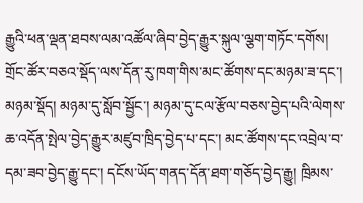རྒྱུའི་ཕན་ལྡན་ཐབས་ལམ་འཚོལ་ཞིབ་བྱེད་རྒྱུར་སྐུལ་ལྕག་གཏོང་དགོས། གྲོང་ཚོར་བཅའ་སྡོད་ལས་དོན་རུ་ཁག་གིས་མང་ཚོགས་དང་མཉམ་ཟ་དང་། མཉམ་སྡོད། མཉམ་དུ་སློབ་སྦྱོང་། མཉམ་དུ་ངལ་རྩོལ་བཅས་བྱེད་པའི་ལེགས་ཆ་འདོན་སྤེལ་བྱེད་རྒྱུར་མཛུབ་ཁྲིད་བྱེད་པ་དང་། མང་ཚོགས་དང་འབྲེལ་བ་དམ་ཟབ་བྱེད་རྒྱུ་དང་། དངོས་ཡོད་གནད་དོན་ཐག་གཅོད་བྱེད་རྒྱུ། ཁྲིམས་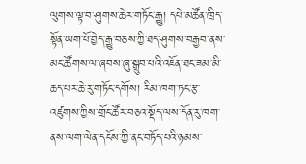ལུགས་ལྟ་བ་ཤུགས་ཆེར་གཏོང་རྒྱུ། དཔེ་མཚོན་ཁྲིད་སྟོན་ཡག་པོ་བྱེད་རྒྱུ་བཅས་ཀྱི་ཐད་ཤུགས་བརྒྱབ་ནས་མང་ཚོགས་ལ་ཞབས་ཞུ་སྒྲུབ་པའི་འཇོན་ཐང་ཟམ་མི་ཆད་པར་ཆེ་རུ་གཏོང་དགོས། རིམ་ཁག་ཏང་རྩ་འཛུགས་ཀྱིས་གྲོང་ཚོར་བཅའ་སྡོད་ལས་དོན་རུ་ཁག་ནས་ལག་ལེན་དངོས་ཀྱི་ནང་བཏོད་པའི་ཉམས་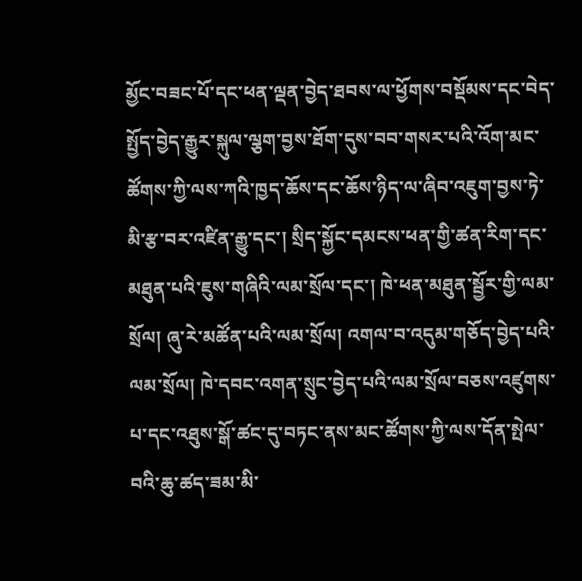མྱོང་བཟང་པོ་དང་ཕན་ལྡན་བྱེད་ཐབས་ལ་ཕྱོགས་བསྡོམས་དང་བེད་སྤྱོད་བྱེད་རྒྱུར་སྐུལ་ལྕག་བྱས་ཐོག་དུས་བབ་གསར་པའི་འོག་མང་ཚོགས་ཀྱི་ལས་ཀའི་ཁྱད་ཆོས་དང་ཆོས་ཉིད་ལ་ཞིབ་འཇུག་བྱས་ཏེ་མི་རྩ་བར་འཛིན་རྒྱུ་དང་། སྲིད་སྐྱོང་དམངས་ཕན་གྱི་ཚན་རིག་དང་མཐུན་པའི་ཇུས་གཞིའི་ལམ་སྲོལ་དང་། ཁེ་ཕན་མཐུན་སྦྱོར་གྱི་ལམ་སྲོལ། ཞུ་རེ་མཚོན་པའི་ལམ་སྲོལ། འགལ་བ་འདུམ་གཅོད་བྱེད་པའི་ལམ་སྲོལ། ཁེ་དབང་འགན་སྲུང་བྱེད་པའི་ལམ་སྲོལ་བཅས་འཛུགས་པ་དང་འཐུས་སྒོ་ཚང་དུ་བཏང་ནས་མང་ཚོགས་ཀྱི་ལས་དོན་སྤེལ་བའི་ཆུ་ཚད་ཟམ་མི་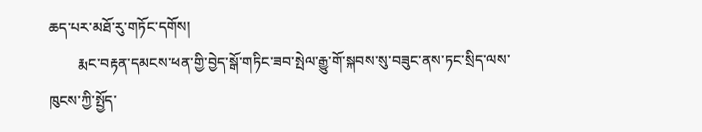ཆད་པར་མཐོ་རུ་གཏོང་དགོས།
        རྨང་བརྟན་དམངས་ཕན་གྱི་བྱེད་སྒོ་གཏིང་ཟབ་སྤེལ་རྒྱུ་གོ་སྐབས་སུ་བཟུང་ནས་ཏང་སྲིད་ལས་ཁུངས་ཀྱི་སྤྱོད་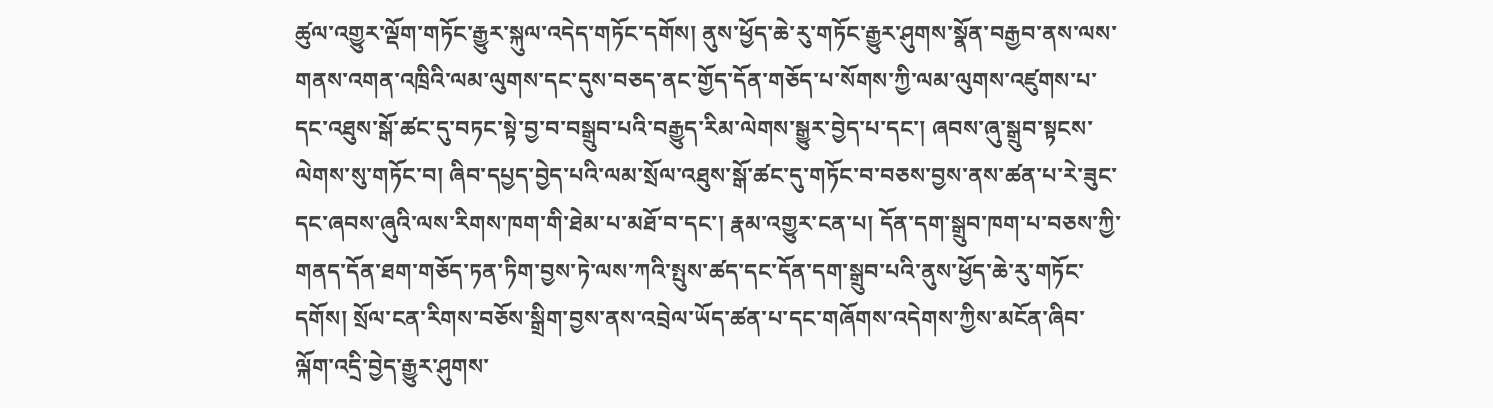ཚུལ་འགྱུར་ལྡོག་གཏོང་རྒྱུར་སྐུལ་འདེད་གཏོང་དགོས། ནུས་ཕྱོད་ཆེ་རུ་གཏོང་རྒྱུར་ཤུགས་སྣོན་བརྒྱབ་ནས་ལས་གནས་འགན་འཁྲིའི་ལམ་ལུགས་དང་དུས་བཅད་ནང་གྱོད་དོན་གཅོད་པ་སོགས་ཀྱི་ལམ་ལུགས་འཛུགས་པ་དང་འཐུས་སྒོ་ཚང་དུ་བཏང་སྟེ་བྱ་བ་བསྒྲུབ་པའི་བརྒྱུད་རིམ་ལེགས་སྒྱུར་བྱེད་པ་དང་། ཞབས་ཞུ་སྒྲུབ་སྟངས་ལེགས་སུ་གཏོང་བ། ཞིབ་དཔྱད་བྱེད་པའི་ལམ་སྲོལ་འཐུས་སྒོ་ཚང་དུ་གཏོང་བ་བཅས་བྱས་ནས་ཚན་པ་རེ་ཟུང་དང་ཞབས་ཞུའི་ལས་རིགས་ཁག་གི་ཐེམ་པ་མཐོ་བ་དང་། རྣམ་འགྱུར་ངན་པ། དོན་དག་སྒྲུབ་ཁག་པ་བཅས་ཀྱི་གནད་དོན་ཐག་གཅོད་ཏན་ཏིག་བྱས་ཏེ་ལས་ཀའི་སྤུས་ཚད་དང་དོན་དག་སྒྲུབ་པའི་ནུས་ཕྱོད་ཆེ་རུ་གཏོང་དགོས། སྲོལ་ངན་རིགས་བཅོས་སྒྲིག་བྱས་ནས་འབྲེལ་ཡོད་ཚན་པ་དང་གཞོགས་འདེགས་ཀྱིས་མངོན་ཞིབ་ལྐོག་འདྲི་བྱེད་རྒྱུར་ཤུགས་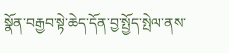སྣོན་བརྒྱབ་སྟེ་ཆེད་དོན་བྱ་སྤྱོད་སྤེལ་ནས་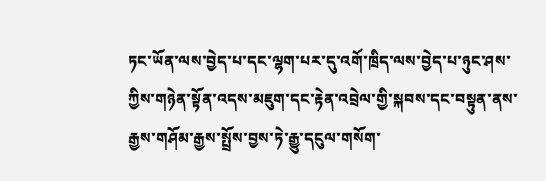ཏང་ཡོན་ལས་བྱེད་པ་དང་ལྷག་པར་དུ་འགོ་ཁྲིད་ལས་བྱེད་པ་ཉུང་ཤས་ཀྱིས་གཉེན་སྟོན་འདས་མཇུག་དང་རྟེན་འབྲེལ་གྱི་སྐབས་དང་བསྟུན་ནས་རྒྱས་གཤོམ་རྒྱས་སྤྲོས་བྱས་ཏེ་རྒྱུ་དངུལ་གསོག་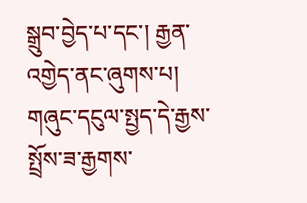སྒྲུབ་བྱེད་པ་དང་། རྒྱན་འགྱེད་ནང་ཞུགས་པ། གཞུང་དངུལ་སྤྱད་དེ་རྒྱས་སྤྲོས་ཟ་རྒྱགས་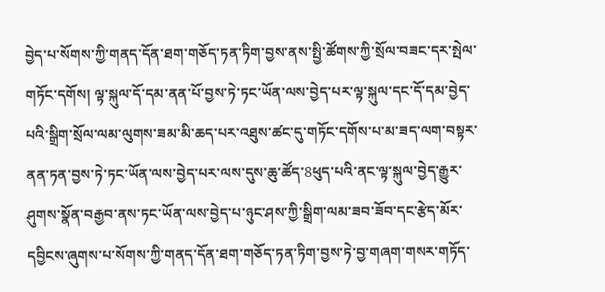བྱེད་པ་སོགས་ཀྱི་གནད་དོན་ཐག་གཅོད་ཏན་ཏིག་བྱས་ནས་སྤྱི་ཚོགས་ཀྱི་སྲོལ་བཟང་དར་སྤེལ་གཏོང་དགོས། ལྟ་སྐུལ་དོ་དམ་ནན་པོ་བྱས་ཏེ་ཏང་ཡོན་ལས་བྱེད་པར་ལྟ་སྐུལ་དང་དོ་དམ་བྱེད་པའི་སྒྲིག་སྲོལ་ལམ་ལུགས་ཟམ་མི་ཆད་པར་འཐུས་ཚང་དུ་གཏོང་དགོས་པ་མ་ཟད་ལག་བསྟར་ནན་ཏན་བྱས་ཏེ་ཏང་ཡོན་ལས་བྱེད་པར་ལས་དུས་ཆུ་ཚོད་8ཕུད་པའི་ནང་ལྟ་སྐུལ་བྱེད་རྒྱུར་ཤུགས་སྣོན་བརྒྱབ་ནས་ཏང་ཡོན་ལས་བྱེད་པ་ཉུང་ཤས་ཀྱི་སྒྲིག་ལམ་ཟབ་ཟོབ་དང་རྩེད་མོར་དབྱིངས་ཞུགས་པ་སོགས་ཀྱི་གནད་དོན་ཐག་གཅོད་ཏན་ཏིག་བྱས་ཏེ་བྱ་གཞག་གསར་གཏོད་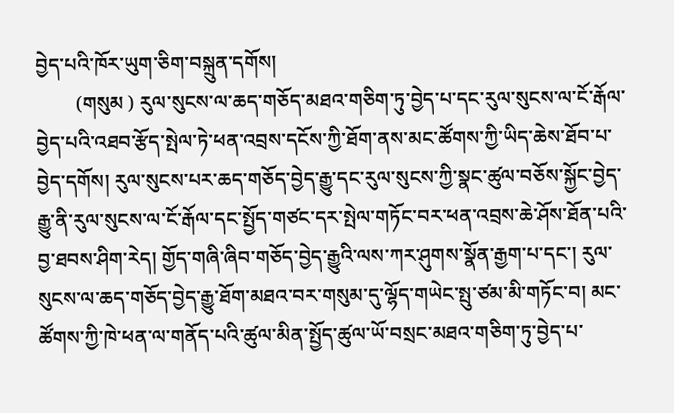བྱེད་པའི་ཁོར་ཡུག་ཅིག་བསྐྲུན་དགོས།
        (གསུམ ) རུལ་སུངས་ལ་ཆད་གཅོད་མཐའ་གཅིག་ཏུ་བྱེད་པ་དང་རུལ་སུངས་ལ་ངོ་རྒོལ་བྱེད་པའི་འཐབ་རྩོད་སྤེལ་ཏེ་ཕན་འབྲས་དངོས་ཀྱི་ཐོག་ནས་མང་ཚོགས་ཀྱི་ཡིད་ཆེས་ཐོབ་པ་བྱེད་དགོས། རུལ་སུངས་པར་ཆད་གཅོད་བྱེད་རྒྱུ་དང་རུལ་སུངས་ཀྱི་སྣང་ཚུལ་བཅོས་སྐྱོང་བྱེད་རྒྱུ་ནི་རུལ་སུངས་ལ་ངོ་རྒོལ་དང་སྤྱོད་གཙང་དར་སྤེལ་གཏོང་བར་ཕན་འབྲས་ཆེ་ཤོས་ཐོན་པའི་བྱ་ཐབས་ཤིག་རེད། གྱོད་གཞི་ཞིབ་གཅོད་བྱེད་རྒྱུའི་ལས་ཀར་ཤུགས་སྣོན་རྒྱག་པ་དང་། རུལ་སུངས་ལ་ཆད་གཅོད་བྱེད་རྒྱུ་ཐོག་མཐའ་བར་གསུམ་དུ་ལྷོད་གཡེང་སྤུ་ཙམ་མི་གཏོང་བ། མང་ཚོགས་ཀྱི་ཁེ་ཕན་ལ་གནོད་པའི་ཚུལ་མིན་སྤྱོད་ཚུལ་ཡོ་བསྲང་མཐའ་གཅིག་ཏུ་བྱེད་པ་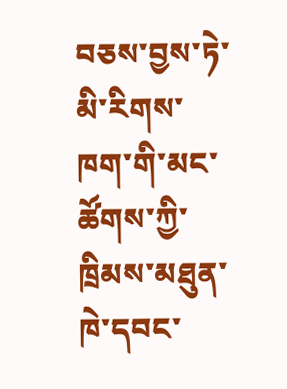བཅས་བྱས་ཏེ་མི་རིགས་ཁག་གི་མང་ཚོགས་ཀྱི་ཁྲིམས་མཐུན་ཁེ་དབང་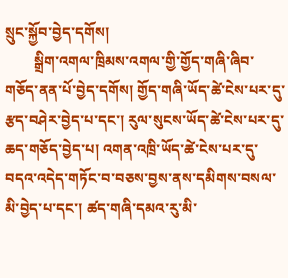སྲུང་སྐྱོབ་བྱེད་དགོས།
        སྒྲིག་འགལ་ཁྲིམས་འགལ་གྱི་གྱོད་གཞི་ཞིབ་གཅོད་ནན་པོ་བྱེད་དགོས། གྱོད་གཞི་ཡོད་ཚེ་ངེས་པར་དུ་རྩད་བཤེར་བྱེད་པ་དང་། རུལ་སུངས་ཡོད་ཚེ་ངེས་པར་དུ་ཆད་གཅོད་བྱེད་པ། འགན་འཁྲི་ཡོད་ཚེ་ངེས་པར་དུ་བདའ་འདེད་གཏོང་བ་བཅས་བྱས་ནས་དམིགས་བསལ་མི་བྱེད་པ་དང་། ཚད་གཞི་དམའ་རུ་མི་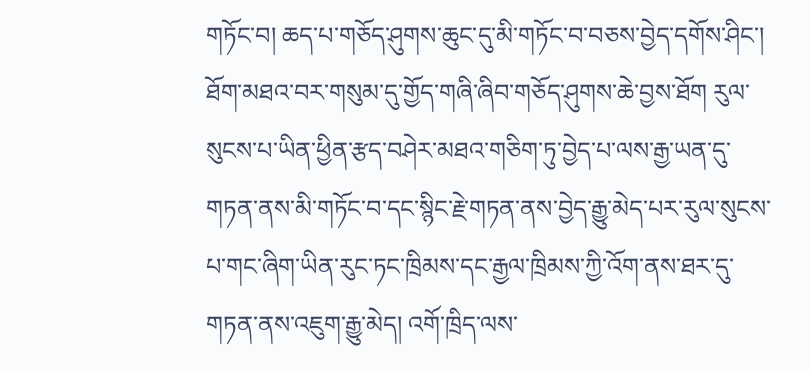གཏོང་བ། ཆད་པ་གཅོད་ཤུགས་ཆུང་དུ་མི་གཏོང་བ་བཅས་བྱེད་དགོས་ཤིང་། ཐོག་མཐའ་བར་གསུམ་དུ་གྱོད་གཞི་ཞིབ་གཅོད་ཤུགས་ཆེ་བྱས་ཐོག རུལ་སུངས་པ་ཡིན་ཕྱིན་རྩད་བཤེར་མཐའ་གཅིག་ཏུ་བྱེད་པ་ལས་རྒྱ་ཡན་དུ་གཏན་ནས་མི་གཏོང་བ་དང་སྙིང་རྗེ་གཏན་ནས་བྱེད་རྒྱུ་མེད་པར་རུལ་སུངས་པ་གང་ཞིག་ཡིན་རུང་ཏང་ཁྲིམས་དང་རྒྱལ་ཁྲིམས་ཀྱི་འོག་ནས་ཐར་དུ་གཏན་ནས་འཇུག་རྒྱུ་མེད། འགོ་ཁྲིད་ལས་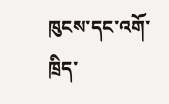ཁུངས་དང་འགོ་ཁྲིད་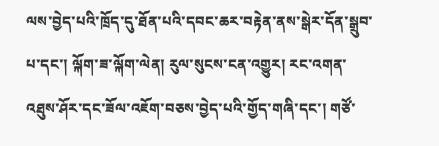ལས་བྱེད་པའི་ཁྲོད་དུ་ཐོན་པའི་དབང་ཆར་བརྟེན་ནས་སྒེར་དོན་སྒྲུབ་པ་དང་། ལྐོག་ཟ་ལྐོག་ལེན། རུལ་སུངས་ངན་འགྱུར། རང་འགན་འཐུས་ཤོར་དང་ཟོལ་འཇོག་བཅས་བྱེད་པའི་གྱོད་གཞི་དང་། གཙོ་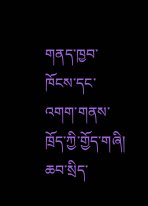གནད་ཁྱབ་ཁོངས་དང་འགག་གནས་ཁྲོད་ཀྱི་གྱོད་གཞི། ཆབ་སྲིད་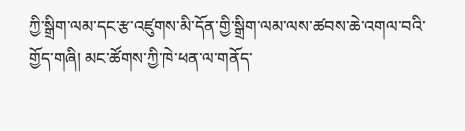ཀྱི་སྒྲིག་ལམ་དང་རྩ་འཛུགས་མི་དོན་གྱི་སྒྲིག་ལམ་ལས་ཚབས་ཆེ་འགལ་བའི་གྱོད་གཞི། མང་ཚོགས་ཀྱི་ཁེ་ཕན་ལ་གནོད་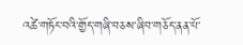འཚེ་གཏོང་བའི་གྱོད་གཞི་བཅས་ཞིབ་གཅོད་ནན་པོ་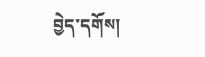བྱེད་དགོས།